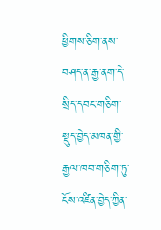ཕྱིགས་ཅིག་ནས་བཤད་ན་རྒྱ་ནག་དེ་སྲིད་དབང་གཅིག་སྡུད་བྱེད་མཁན་གྱི་རྒྱལ་ཁབ་གཅིག་ཏུ་ངོས་འཛིན་བྱེད་ཀྱིན་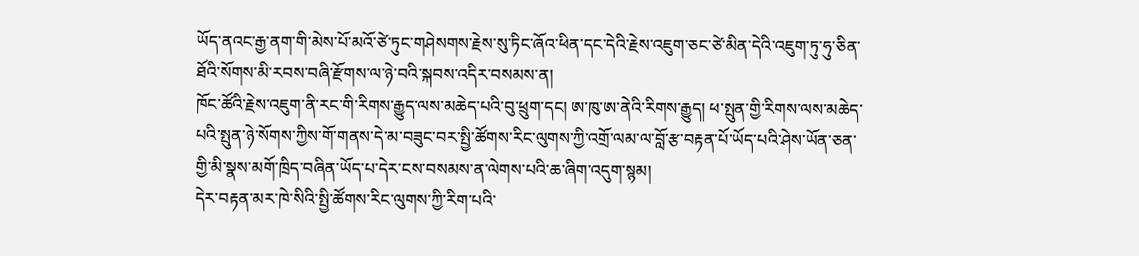ཡོད་ནའང་རྒྱ་ནག་གི་མེས་པོ་མའོ་ཙེ་ཏུང་གཤེསགས་རྗེས་སུ་ཏིང་ཞོའ་ཕིན་དང་དེའི་རྗེས་འཇུག་ཅང་ཙེ་མིན་དེའི་འཇུག་ཏུ་ཧུ་ཅིན་ཐོའི་སོགས་མི་རབས་བཞི་རྫོགས་ལ་ཉེ་བའི་སྐབས་འདིར་བསམས་ན།
ཁོང་ཚོའི་རྗེས་འཇུག་ནི་རང་གི་རིགས་རྒྱུད་ལས་མཆེད་པའི་བུ་ཕྲུག་དང། ཨ་ཁུ་ཨ་ནེའི་རིགས་རྒྱུད། ཕ་སྤུན་གྱི་རིགས་ལས་མཆེད་པའི་སྤུན་ཉེ་སོགས་ཀྱིས་གོ་གནས་དེ་མ་བཟུང་བར་སྤྱི་ཚོགས་རིང་ལུགས་ཀྱི་འགྲོ་ལམ་ལ་བློ་རྩ་བརྟན་པོ་ཡོད་པའི་ཤེས་ཡོན་ཅན་གྱི་མི་སྣས་མགོ་ཁྲིད་བཞིན་ཡོད་པ་དེར་ངས་བསམས་ན་ལེགས་པའི་ཆ་ཞིག་འདུག་སྙམ།
དེར་བརྟན་མར་ཁེ་སིའི་སྤྱི་ཚོགས་རིང་ལུགས་ཀྱི་རིག་པའི་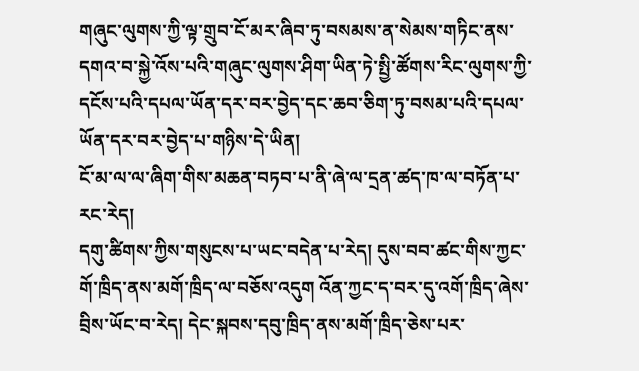གཞུང་ལུགས་ཀྱི་ལྟ་གྲུབ་ངོ་མར་ཞིབ་ཏུ་བསམས་ན་སེམས་གཏིང་ནས་དགའ་བ་སྐྱེ་འོས་པའི་གཞུང་ལུགས་ཤིག་ཡིན་ཏེ་སྤྱི་ཚོགས་རིང་ལུགས་ཀྱི་དངོས་པའི་དཔལ་ཡོན་དར་བར་བྱེད་དང་ཆབ་ཅིག་ཏུ་བསམ་པའི་དཔལ་ཡོན་དར་བར་བྱེད་པ་གཉིས་དེ་ཡིན།
ངོ་མ་ལ་ལ་ཞིག་གིས་མཆན་བཏབ་པ་ནི་ཞེ་ལ་དྲན་ཚད་ཁ་ལ་བཏོན་པ་རང་རེད།
དགུ་ཚིགས་ཀྱིས་གསུངས་པ་ཡང་བདེན་པ་རེད། དུས་བབ་ཚང་གིས་ཀྱང་གོ་ཁྲིད་ནས་མགོ་ཁྲིད་ལ་བཅོས་འདུག འོན་ཀྱང་ད་བར་དུ་འགོ་ཁྲིད་ཞེས་བྲིས་ཡོང་བ་རེད། དེང་སྐབས་དབུ་ཁྲིད་ནས་མགོ་ཁྲིད་ཅེས་པར་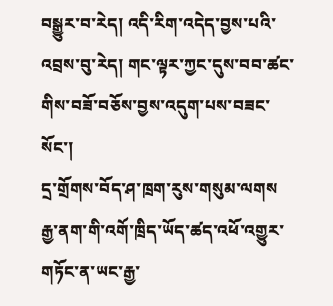བསྒྱུར་བ་རེད། འདི་རིག་འདེད་བྱས་པའི་འབྲས་བུ་རེད། གང་ལྟར་ཀྱང་དུས་བབ་ཚང་གིས་བཟོ་བཅོས་བྱས་འདུག་པས་བཟང་སོང་།
དྲ་གྲོགས་བོད་ཤ་ཁྲག་རུས་གསུམ་ལགས
རྒྱ་ནག་གི་འགོ་ཁྲིད་ཡོད་ཚད་འཕོ་འགྱུར་གཏོང་ན་ཡང་རྒྱ་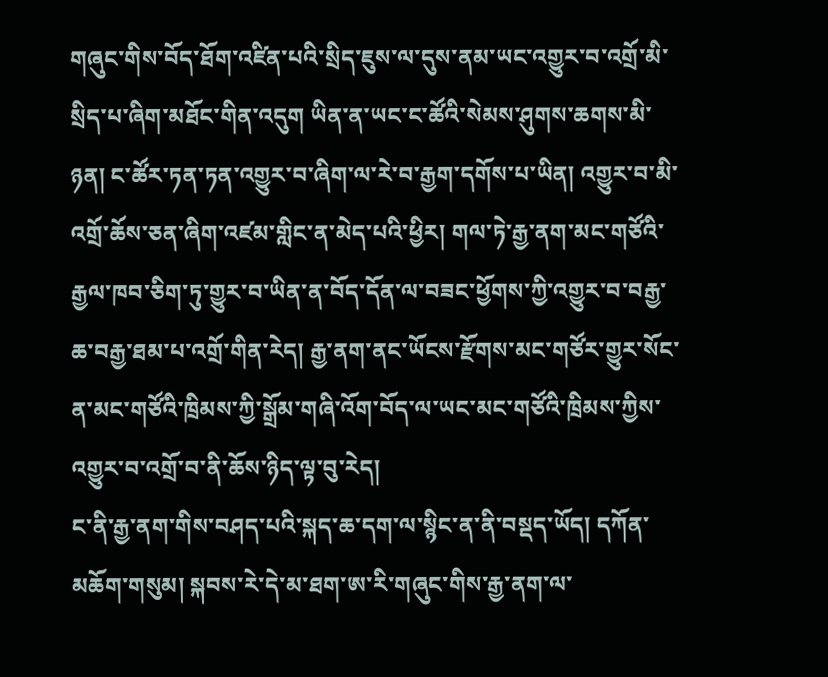གཞུང་གིས་བོད་ཐོག་འཛིན་པའི་སྲིད་ཇུས་ལ་དུས་ནམ་ཡང་འགྱུར་བ་འགྲོ་མི་སྲིད་པ་ཞིག་མཐོང་གིན་འདུག ཡིན་ན་ཡང་ང་ཚོའི་སེམས་ཤུགས་ཆགས་མི་ཉན། ང་ཚོར་ཏན་ཏན་འགྱུར་བ་ཞིག་ལ་རེ་བ་རྒྱག་དགོས་པ་ཡིན། འགྱུར་བ་མི་འགྲོ་ཆོས་ཅན་ཞིག་འཛམ་གླིང་ན་མེད་པའི་ཕྱིར། གལ་ཏེ་རྒྱ་ནག་མང་གཙོའི་རྒྱལ་ཁབ་ཅིག་ཏུ་གྱུར་བ་ཡིན་ན་བོད་དོན་ལ་བཟང་ཕྱོགས་ཀྱི་འགྱུར་བ་བརྒྱ་ཆ་བརྒྱ་ཐམ་པ་འགྲོ་གིན་རེད། རྒྱ་ནག་ནང་ཡོངས་རྫོགས་མང་གཙོར་གྱུར་སོང་ན་མང་གཙོའི་ཁྲིམས་ཀྱི་སྒྲོམ་གཞི་འོག་བོད་ལ་ཡང་མང་གཙོའི་ཁྲིམས་ཀྱིས་འགྱུར་བ་འགྲོ་བ་ནི་ཆོས་ཉིད་ལྟ་བུ་རེད།
ང་ནི་རྒྱ་ནག་གིས་བཤད་པའི་སྐད་ཆ་དག་ལ་སྙིང་ན་ནི་བསྡད་ཡོད། དཀོན་མཆོག་གསུམ། སྐབས་རེ་དེ་མ་ཐག་ཨ་རི་གཞུང་གིས་རྒྱ་ནག་ལ་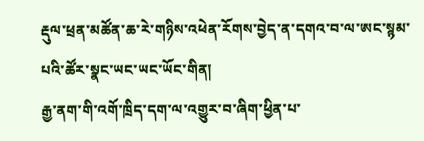རྡུལ་ཕྲན་མཚོན་ཆ་རེ་གཉིས་འཕེན་རོགས་བྱེད་ན་དགའ་བ་ལ་ཨང་སྙམ་པའི་ཚོར་སྣང་ཡང་ཡང་ཡོང་གིན།
རྒྱ་ནག་གི་འགོ་ཁྲིད་དག་ལ་འགྱུར་བ་ཞིག་ཕྱིན་པ་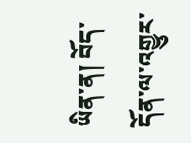ཡིན་ན། བོད་དོན་ལ་འགྱུར་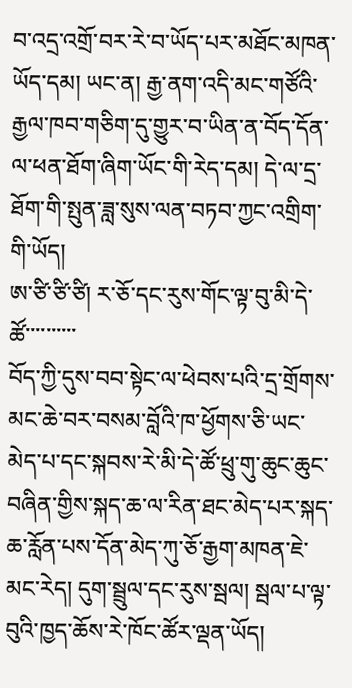བ་འདྲ་འགྲོ་བར་རེ་བ་ཡོད་པར་མཐོང་མཁན་ཡོད་དམ། ཡང་ན། རྒྱ་ནག་འདི་མང་གཙོའི་རྒྱལ་ཁབ་གཅིག་དུ་གྱུར་བ་ཡིན་ན་བོད་དོན་ལ་ཕན་ཐོག་ཞིག་ཡོང་གི་རེད་དམ། དེ་ལ་དྲ་ཐོག་གི་སྤུན་ཟླ་སུས་ལན་བཏབ་ཀྱང་འགྲིག་གི་ཡོད།
ཨ་ཙི་ཙི་ཙི། ར་ཅོ་དང་རུས་གོང་ལྟ་བུ་མི་དེ་ཚོ་་་་་་་་་་
བོད་ཀྱི་དུས་བབ་སྟེང་ལ་ཕེབས་པའི་དྲ་གྲོགས་མང་ཆེ་བར་བསམ་བློའི་ཁ་ཕྱོགས་ཅི་ཡང་མེད་པ་དང་སྐབས་རེ་མི་དེ་ཚོ་ཕྲུ་གུ་ཆུང་ཆུང་བཞིན་གྱིས་སྐད་ཆ་ལ་རིན་ཐང་མེད་པར་སྐད་ཆ་རློན་པས་དོན་མེད་ཀུ་ཅོ་རྒྱག་མཁན་ཇེ་མང་རེད། དུག་སྦྲུལ་དང་རུས་སྦལ། སྦལ་པ་ལྟ་བུའི་ཁྱད་ཆོས་རེ་ཁོང་ཚོར་ལྡན་ཡོད།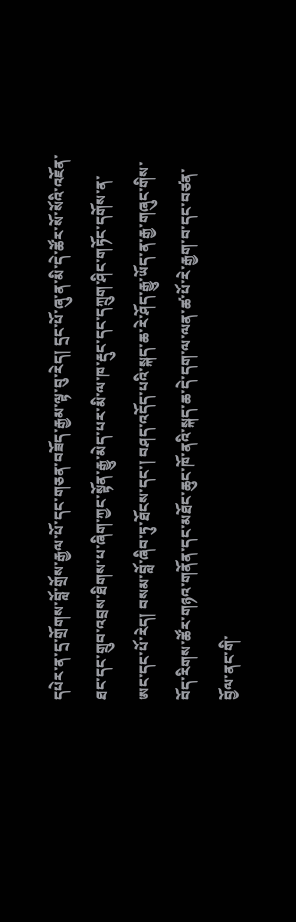དཔེར་ན་དྲ་གྲོགས་བློ་གྲོས་རྒྱལ་པོ་དང་གཅན་བཟོད་རྒྱམ་ལྟ་བུ་རེད། དྲང་པོ་ཞུ་ན་མི་དེ་ཚོར་སོ་སོའི་འཇོན་ཐང་དང་གྲུབ་འབྲས་ཐིགས་པ་ཞིག་ཀྱང་སྟོན་རྒྱུ་མེད་པར་མི་ལ་ཁ་རྡུང་དང་དཀྲུག་ཤིང་གཏོང་དགོས་ན་ཨང་དང་པོ་རེད། བསམ་བློ་ཞིབ་ཏུ་ཐོངས་དང་། བཤད་འདོད་པའི་སྐད་ཆ་རེ་ཤོད་རྒྱུ་ཡོད་ན་རྒྱ་གཞུང་གིས་བོད་རིགས་ཚོར་གཉའ་གནོན་དང་མཐོང་ཆུང་ཁོ་ནའི་སྐད་ཆ་དེ་དག་ལ་ལན་ཚ་པོ་རེ་རྒྱག་བ་དང་བཙན་བྱོལ་ནང་གི་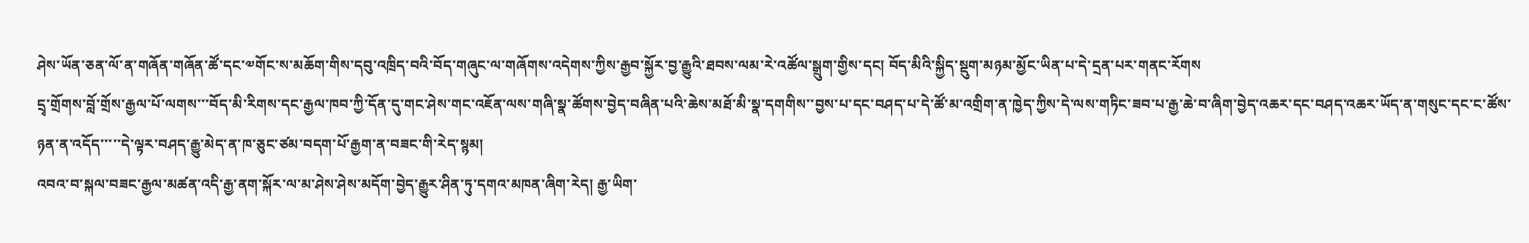ཤེས་ཡོན་ཅན་ལོ་ན་གཞོན་གཞོན་ཚོ་དང་༧གོང་ས་མཆོག་གིས་དབུ་འཁྲིད་བའི་བོད་གཞུང་ལ་གཞོགས་འདེགས་ཀྱིས་རྒྱབ་སྐྱོར་བྱ་རྒྱུའི་ཐབས་ལམ་རེ་འཚོལ་སྒྲུག་གྱིས་དང། བོད་མིའི་སྐྱིད་སྡུག་མཉམ་མྱོང་ཡིན་པ་དེ་དྲན་པར་གནང་རོགས
དྲྭ་གྲོགས་བློ་གྲོས་རྒྱལ་པོ་ལགས་་་བོད་མི་རིགས་དང་རྒྱལ་ཁབ་ཀྱི་དོན་དུ་གང་ཤེས་གང་འཇོན་ལས་གཞི་སྣ་ཚོགས་བྱེད་བཞིན་པའི་ཆེས་མཐོ་མི་སྣ་དགགིས་་བྱས་པ་དང་བཤད་པ་དེ་ཚོ་མ་འགྲིག་ན་ཁྱེད་ཀྱིས་དེ་ལས་གཏིང་ཟབ་པ་རྒྱ་ཆེ་བ་ཞིག་བྱེད་འཆར་དང་བཤད་འཆར་ཡོད་ན་གསུང་དང་ང་ཚོས་ཉན་ན་འདོད་་་་་དེ་ལྟར་བཤད་རྒྱུ་མེད་ན་ཁ་ཅུང་ཙམ་བདག་པོ་རྒྱག་ན་བཟང་གི་རེད་སྙམ།
འབའ་བ་སྐལ་བཟང་རྒྱལ་མཚན་འདི་རྒྱ་ནག་སྐོར་ལ་མ་ཤེས་ཤེས་མདོག་བྱེད་རྒྱུར་ཤིན་ཏུ་དགའ་མཁན་ཞིག་རེད། རྒྱ་ཡིག་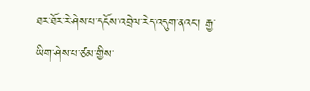ཐར་ཐོར་རེ་ཤེས་པ་དངོས་འབྲེལ་རེད་འདུག་ནའང་། རྒྱ་ཡིག་ཤེས་པ་ཙམ་གྱིས་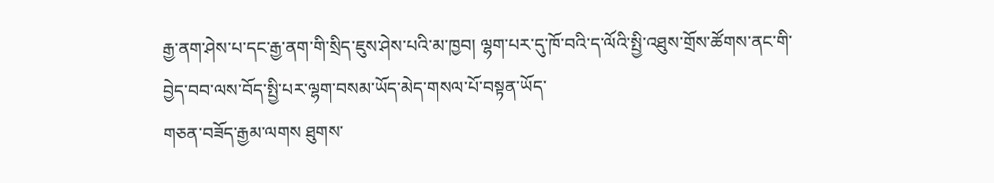རྒྱ་ནག་ཤེས་པ་དང་རྒྱ་ནག་གི་སྲིད་ཇུས་ཤེས་པའི་མ་ཁྱབ། ལྷག་པར་དུ་ཁོ་བའི་ད་ལོའི་སྤྱི་འཐུས་གྲོས་ཚོགས་ནང་གི་བྱེད་བབ་ལས་བོད་སྤྱི་པར་ལྷག་བསམ་ཡོད་མེད་གསལ་པོ་བསྟན་ཡོད་
གཅན་བཟོད་རྒྱམ་ལགས ཐུགས་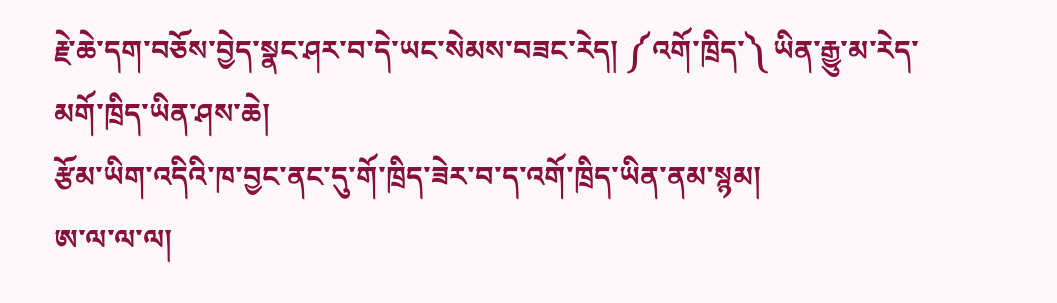རྗེ་ཆེ་དག་བཅོས་བྱེད་སྣང་ཤར་བ་དེ་ཡང་སེམས་བཟང་རེད། ༼འགོ་ཁྲིད་༽ ཡིན་རྒྱུ་མ་རེད་ མགོ་ཁྲིད་ཡིན་ཤས་ཆེ།
རྩོམ་ཡིག་འདིའི་ཁ་བྱང་ནང་དུ་གོ་ཁྲིད་ཟེར་བ་ད་འགོ་ཁྲིད་ཡིན་ནམ་སྙམ།
ཨ་ལ་ལ་ལ།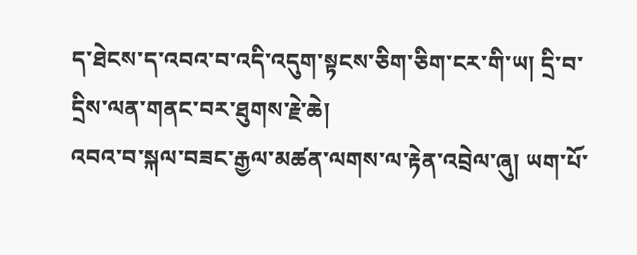ད་ཐེངས་ད་འབའ་བ་འདི་འདུག་སྟངས་ཅིག་ཅིག་ངར་གི་ཡ། དྲི་བ་དྲིས་ལན་གནང་བར་ཐུགས་རྗེ་ཆེ།
འབའ་བ་སྐལ་བཟང་རྒྱལ་མཚན་ལགས་ལ་རྟེན་འབྲེལ་ཞུ། ཡག་པོ་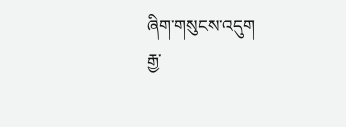ཞིག་གསུངས་འདུག
རྒྱ་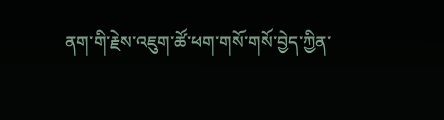ནག་གི་རྗེས་འཇུག་ཚོ་ཕག་གསོ་གསོ་བྱེད་ཀྱིན་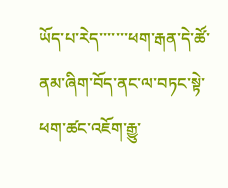ཡོད་པ་རེད་་་་་་་ཕག་རྒན་དེ་ཚོ་ནམ་ཞིག་བོད་ནང་ལ་བཏང་སྟེ་ཕག་ཚང་འཇོག་རྒྱུ་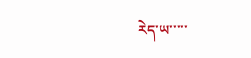རེད་ཡ་་་་་